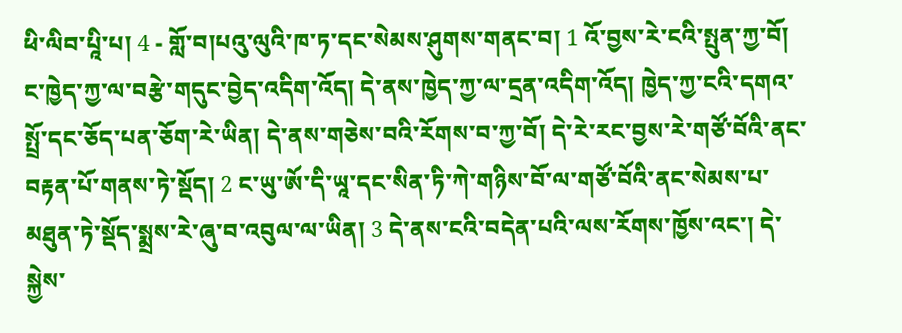ཕི་ལིབ་པཱི་པ། 4 - གློ་བ།པའུ་ལུའི་ཁ་ཏ་དང་སེམས་ཤུགས་གནང་བ། 1 འོ་བྱས་རེ་ངའི་སྤུན་ཀྱ་བོ། ང་ཁྱེད་ཀྱ་ལ་བརྩེ་གདུང་བྱེད་འདིག་འོད། དེ་ནས་ཁྱེད་ཀྱ་ལ་དྲན་འདིག་འོད། ཁྱེད་ཀྱ་ངའི་དགའ་སྤྲོ་དང་ཅོད་པན་ཅོག་རེ་ཡིན། དེ་ནས་གཅེས་བའི་རོགས་བ་ཀྱ་བོ། དེ་རེ་རང་བྱས་རེ་གཙོ་བོའི་ནང་བརྟན་པོ་གནས་ཏེ་སྡོད། 2 ང་ཡུ་ཨོ་དི་ཡཱ་དང་སིན་ཏི་ཀེ་གཉིས་བོ་ལ་གཙོ་བོའི་ནང་སེམས་པ་མཐུན་ཏེ་སྡོད་སྨྲས་རེ་ཞུ་བ་འབུལ་ལ་ཡིན། 3 དེ་ནས་ངའི་བདེན་པའི་ལས་རོགས་ཁྱོས་འང་། དེ་སྐྱེས་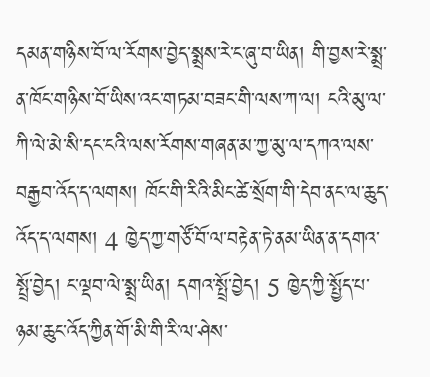དམན་གཉིས་བོ་ལ་རོགས་བྱེད་སྨྲས་རེ་ང་ཞུ་བ་ཡིན། གི་བྱས་རེ་སྨྲ་ན་ཁོང་གཉིས་བོ་ཡིས་འང་གཏམ་བཟང་གི་ལས་ཀ་ལ། ངའི་མུ་ལ་ཀི་ལེ་མེ་སི་དང་ངའི་ལས་རོགས་གཞན་མ་ཀྱ་མུ་ལ་དཀའ་ལས་བརྒྱབ་འོད་ད་ལགས། ཁོང་གི་རིའི་མིང་ཚེ་སྲོག་གི་དེབ་ནང་ལ་ཆུད་འོད་ད་ལགས། 4 ཁྱེད་ཀྱ་གཙོ་བོ་ལ་བརྟེན་ཏེ་ནམ་ཡིན་ན་དགའ་སྤྲོ་བྱེད། ང་ལྡབ་ལེ་སྨྲ་ཡིན། དགའ་སྤྲོ་བྱེད། 5 ཁྱེད་ཀྱི་སྤྱོད་པ་ཉམ་ཆུང་འོད་ཀྱིན་གོ་མི་གི་རི་ལ་ཤེས་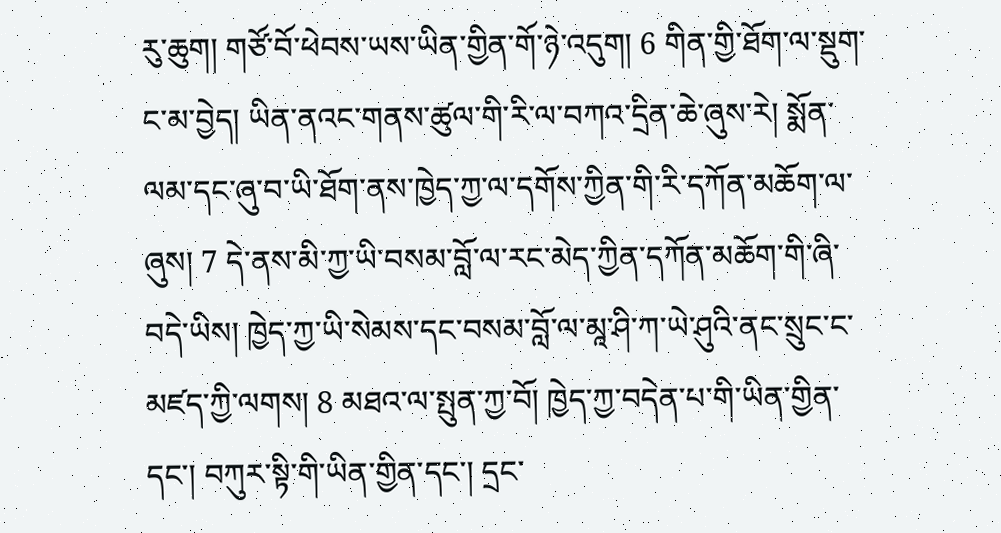རུ་ཆུག། གཙོ་བོ་ཕེབས་ཡས་ཡིན་གྱིན་གོ་ཉེ་འདུག། 6 གིན་གྱི་ཐོག་ལ་སྡུག་ང་མ་བྱེད། ཡིན་ནའང་གནས་ཚུལ་གི་རི་ལ་བཀའ་དྲིན་ཆེ་ཞུས་རེ། སྨོན་ལམ་དང་ཞུ་བ་ཡི་ཐོག་ནས་ཁྱེད་ཀྱ་ལ་དགོས་ཀྱིན་གི་རི་དཀོན་མཆོག་ལ་ཞུས། 7 དེ་ནས་མི་ཀྱ་ཡི་བསམ་བློ་ལ་རང་མེད་ཀྱིན་དཀོན་མཆོག་གི་ཞི་བདེ་ཡིས། ཁྱེད་ཀྱ་ཡི་སེམས་དང་བསམ་བློ་ལ་མཱ་ཤི་ཀ་ཡེ་ཤུའི་ནང་སྲུང་ང་མཛད་ཀྱི་ལགས། 8 མཐའ་ལ་སྤུན་ཀྱ་བོ། ཁྱེད་ཀྱ་བདེན་པ་གི་ཡིན་གྱིན་དང་། བཀུར་སྟི་གི་ཡིན་གྱིན་དང་། དྲང་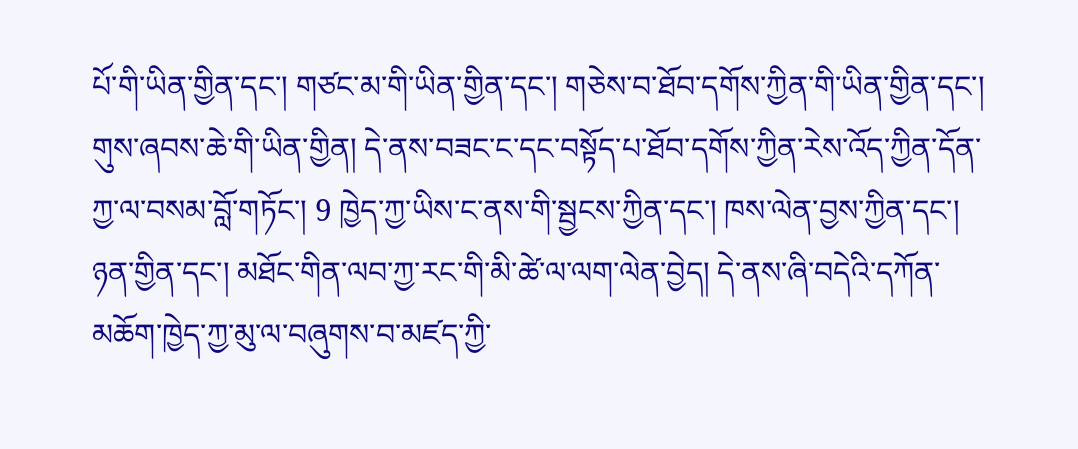པོ་གི་ཡིན་གྱིན་དང་། གཙང་མ་གི་ཡིན་གྱིན་དང་། གཅེས་བ་ཐོབ་དགོས་ཀྱིན་གི་ཡིན་གྱིན་དང་། གུས་ཞབས་ཆེ་གི་ཡིན་གྱིན། དེ་ནས་བཟང་ང་དང་བསྟོད་པ་ཐོབ་དགོས་ཀྱིན་རེས་འོད་ཀྱིན་དོན་ཀྱ་ལ་བསམ་བློ་གཏོང་། 9 ཁྱེད་ཀྱ་ཡིས་ང་ནས་གི་སྦྱངས་ཀྱིན་དང་། ཁས་ལེན་བྱས་ཀྱིན་དང་། ཉན་གྱིན་དང་། མཐོང་གིན་ལབ་ཀྱ་རང་གི་མི་ཚེ་ལ་ལག་ལེན་བྱེད། དེ་ནས་ཞི་བདེའི་དཀོན་མཆོག་ཁྱེད་ཀྱ་མུ་ལ་བཞུགས་བ་མཛད་ཀྱི་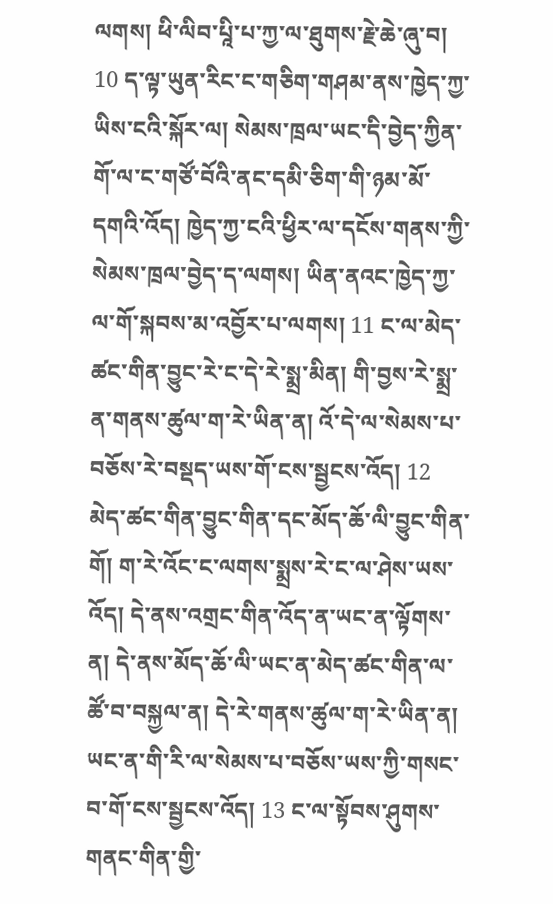ལགས། ཕི་ལིབ་པཱི་པ་ཀྱ་ལ་ཐུགས་རྗེ་ཆེ་ཞུ་བ། 10 ད་ལྟ་ཡུན་རིང་ང་གཅིག་གཤམ་ནས་ཁྱེད་ཀྱ་ཡིས་ངའི་སྐོར་ལ། སེམས་ཁྲལ་ཡང་དི་བྱེད་ཀྱིན་གོ་ལ་ང་གཙོ་བོའི་ནང་དམི་ཅིག་གི་ཉམ་མོ་དགའི་འོད། ཁྱེད་ཀྱ་ངའི་ཕྱིར་ལ་དངོས་གནས་ཀྱི་སེམས་ཁྲལ་བྱེད་ད་ལགས། ཡིན་ནའང་ཁྱེད་ཀྱ་ལ་གོ་སྐབས་མ་འབྱོར་པ་ལགས། 11 ང་ལ་མེད་ཚང་གིན་བྱུང་རེ་ང་དེ་རེ་སྨྲ་མིན། གི་བྱས་རེ་སྨྲ་ན་གནས་ཚུལ་ག་རེ་ཡིན་ན། འོ་དེ་ལ་སེམས་པ་བཅོས་རེ་བསྡད་ཡས་གོ་ངས་སྦྱངས་འོད། 12 མེད་ཚང་གིན་བྱུང་གིན་དང་མོད་ཆོ་ལི་བྱུང་གིན་གོ། ག་རེ་འོང་ང་ལགས་སྨྲས་རེ་ང་ལ་ཤེས་ཡས་འོད། དེ་ནས་འགྲང་གིན་འོད་ན་ཡང་ན་ལྟོགས་ན། དེ་ནས་མོད་ཆོ་ལི་ཡང་ན་མེད་ཚང་གིན་ལ་ཚོ་བ་བསྐྱལ་ན། དེ་རེ་གནས་ཚུལ་ག་རེ་ཡིན་ན། ཡང་ན་གི་རི་ལ་སེམས་པ་བཅོས་ཡས་ཀྱི་གསང་བ་གོ་ངས་སྦྱངས་འོད། 13 ང་ལ་སྟོབས་ཤུགས་གནང་གིན་གྱི་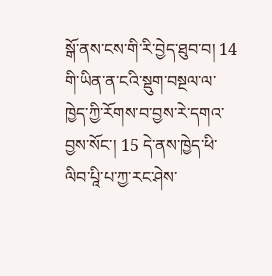སྒོ་ནས་ངས་གི་རི་བྱེད་ཐུབ་བ། 14 གི་ཡིན་ན་ངའི་སྡུག་བསྔལ་ལ་ཁྱེད་ཀྱི་རོགས་བ་བྱས་རེ་དགའ་བྱས་སོང་། 15 དེ་ནས་ཁྱེད་ཕི་ལིབ་པཱི་པ་ཀྱ་རང་ཤེས་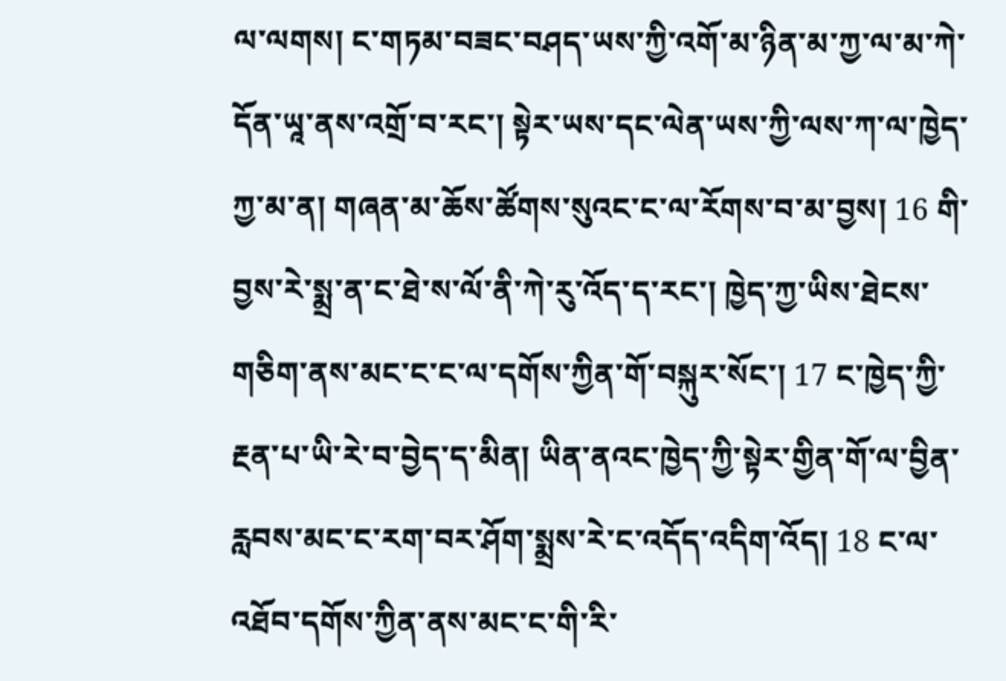ལ་ལགས། ང་གཏམ་བཟང་བཤད་ཡས་ཀྱི་འགོ་མ་ཉིན་མ་ཀྱ་ལ་མ་ཀེ་དོན་ཡཱ་ནས་འགྲོ་བ་རང་། སྟེར་ཡས་དང་ལེན་ཡས་ཀྱི་ལས་ཀ་ལ་ཁྱེད་ཀྱ་མ་ན། གཞན་མ་ཆོས་ཚོགས་སུའང་ང་ལ་རོགས་བ་མ་བྱས། 16 གི་བྱས་རེ་སྨྲ་ན་ང་ཐེ་ས་ལོ་ནི་ཀེ་རུ་འོད་ད་རང་། ཁྱེད་ཀྱ་ཡིས་ཐེངས་གཅིག་ནས་མང་ང་ང་ལ་དགོས་ཀྱིན་གོ་བསྐུར་སོང་། 17 ང་ཁྱེད་ཀྱི་རྔན་པ་ཡི་རེ་བ་བྱེད་ད་མིན། ཡིན་ནའང་ཁྱེད་ཀྱི་སྟེར་གྱིན་གོ་ལ་བྱིན་རླབས་མང་ང་རག་བར་ཤོག་སྨྲས་རེ་ང་འདོད་འདིག་འོད། 18 ང་ལ་འཐོབ་དགོས་ཀྱིན་ནས་མང་ང་གི་རི་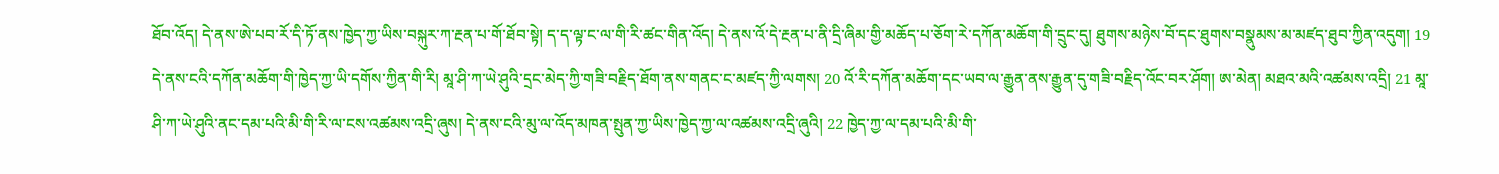ཐོབ་འོད། དེ་ནས་ཨེ་པབ་རོ་དི་ཏོ་ནས་ཁྱེད་ཀྱ་ཡིས་བསྐུར་ཀ་རྔན་པ་གོ་ཐོབ་སྟེ། ད་ད་ལྟ་ང་ལ་གི་རི་ཚང་གིན་འོད། དེ་ནས་འོ་དེ་རྔན་པ་ནི་དྲི་ཞིམ་གྱི་མཆོད་པ་ཅོག་རེ་དཀོན་མཆོག་གི་དྲུང་དུ། ཐུགས་མཉེས་བོ་དང་ཐུགས་བསྣུམས་མ་མཛད་ཐུབ་ཀྱིན་འདུག། 19 དེ་ནས་ངའི་དཀོན་མཆོག་གི་ཁྱེད་ཀྱ་ཡི་དགོས་ཀྱིན་གི་རི། མཱ་ཤི་ཀ་ཡེ་ཤུའི་དྲང་མེད་ཀྱི་གཟི་བརྗིད་ཐོག་ནས་གནང་ང་མཛད་ཀྱི་ལགས། 20 འོ་རི་དཀོན་མཆོག་དང་ཡབ་ལ་རྒྱུན་ནས་རྒྱུན་དུ་གཟི་བརྗིད་འོང་བར་ཤོག། ཨ་མེན། མཐའ་མའི་འཚམས་འདྲི། 21 མཱ་ཤི་ཀ་ཡེ་ཤུའི་ནང་དམ་པའི་མི་གི་རི་ལ་ངས་འཚམས་འདྲི་ཞུས། དེ་ནས་ངའི་མུ་ལ་འོད་མཁན་སྤུན་ཀྱ་ཡིས་ཁྱེད་ཀྱ་ལ་འཚམས་འདྲི་ཞུའི། 22 ཁྱེད་ཀྱ་ལ་དམ་པའི་མི་གི་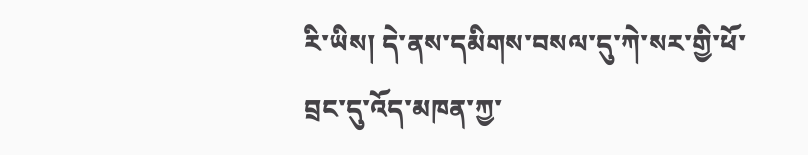རི་ཡིས། དེ་ནས་དམིགས་བསལ་དུ་ཀེ་སར་གྱི་ཕོ་བྲང་དུ་འོད་མཁན་ཀྱ་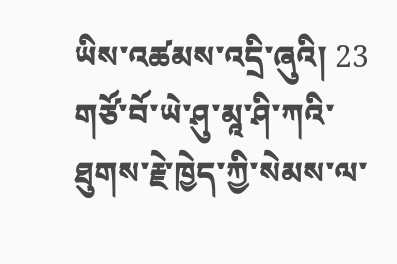ཡིས་འཚམས་འདྲི་ཞུའི། 23 གཙོ་བོ་ཡེ་ཤུ་མཱ་ཤི་ཀའི་ཐུགས་རྗེ་ཁྱེད་ཀྱི་སེམས་ལ་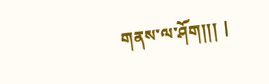གནས་ལ་ཤོག།།། |